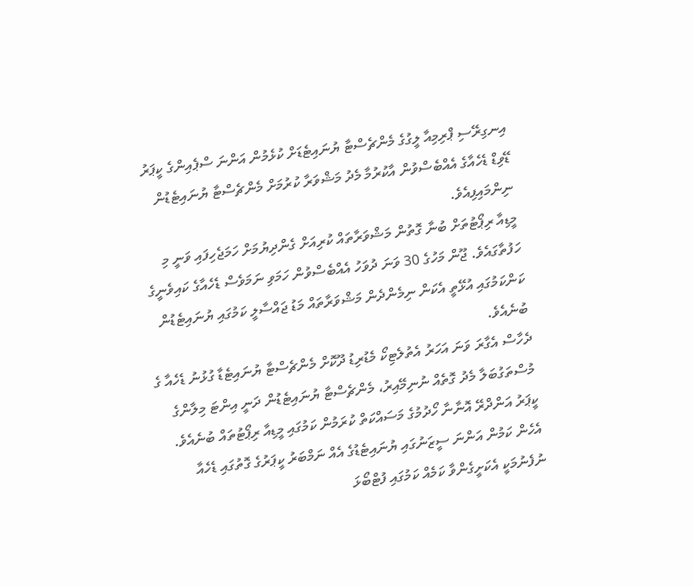އިނގިރޭސި ޕްރިމިއާ ލީގުގެ މެންޗެސްޓާ ޔުނައިޓެޑަށް ކުޅެމުން އަންނަ ސްޕެއިންގެ ކީޕަރު ޑޭވިޑް ޑެހެއާގެ އެއްބެސްވުން އާކުރުމާ މެދު މަޝްވަރާ ކުރުމަށް މެންޗެސްޓާ ޔުނައިޓެޑުން ނިންމައިފިއެވެ.
މީޑިއާ ރިޕޯޓުތަށް ބުނާ ގޮތުން މަޝްވަރާތައް ކުރިއަށް ގެންދިޔުމަށް ހަމަޖެހިފައި ވަނީ މި ހަފުތާގައެވެ. ޖޫން މަހުގެ 30 ވަނަ ދުވަހު އެއްބެސްވުން ހަމަވި ނަމަވެސް ޑެހެއާގެ ކައިވެނީގެ ކަންކަމުގައި އުޅޭތީ އެކަން ނިމެންދެން މަޝްވަރާތައް މަޑު ޖައްސާލީ ކަމުގައި ޔުނައިޓެޑުން ބުނެއެވެ.
ދެހާސް އެގާރަ ވަނަ އަހަރު އެތުލެޓިކޯ މެޑުރިޑު ދޫކޮށް މެންޗެސްޓާ ޔުނައިޓެޑާ ގުޅުނު ޑެހެއާ ގެ މުސްތަގުބަލާ މެދު ގޮތެއް ނުނިމޭއިރު، މެންޗެސްޓާ ޔުނައިޓެޑުން ދަނީ އިންޓަ މިލާންގެ ކީޕަރު އަންދްރޭ އޮނާނާ ހޯދުމުގެ މަސައްކަތް ކުރަމުން ކަމުގައި މީޑިއާ ރިޕޯޓުތައް ބުނެއެވެ. އެހެން ކަމުން އަންނަ ސީޒަނުގައި ޔުނައިޓެޑުގެ އެއް ނަމްބަރު ކީޕަރުގެ ގޮތުގައި ޑެހެއާ ނުފެނުމަކީ އެކަށީގެންވާ ކަމެއް ކަމުގައި ފުޓްބޯޅަ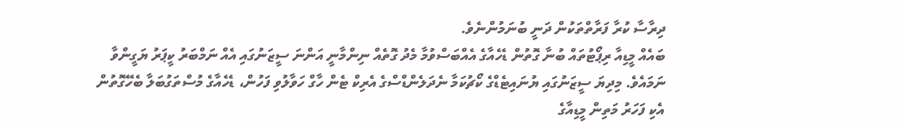ދިރާސާ ކުރާ ފަރާތްތަކުން ދަނީ ބުނަމުންނެވެ.
ބައެއް މީޑިއާ ރިޕޯޓުތައް ބުނާ ގޮތުން ޑެހެއާގެ އެއްބަސްވުމާ މެދު ގޮތެއް ނިންމާނީ އަންނަ ސީޒަނުގައި އެއް ނަމްބަރު ކީޕަރު ޔަގީންވާ ނަމައެވެ. މިދިޔަ ސީޒަނުގައި ޔުނައިޓެޑްގެ ކޯޗުކަމާ ނެދަލެންޑްސްގެ އެރިކް ޓެން ހާގް ހަވާލުވި ފަހުން، ޑެހެއާގެ މުސްތަގުބަލާ ބެހޭގޮތުން އެކި ފަހަރު މަތިން މީޑިއާގެ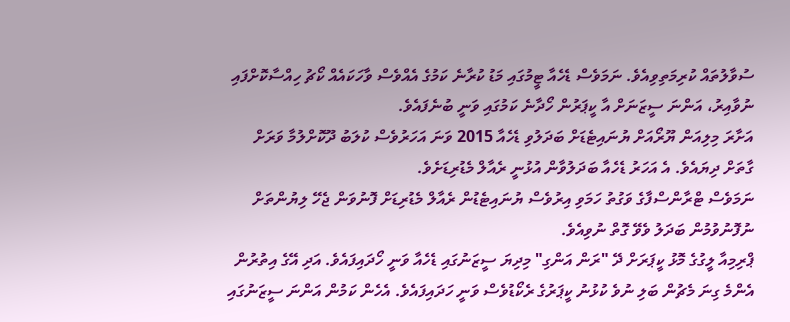ސުވާލުތައް ކުރިމަތިވިއެވެ. ނަމަވެސް ޑެހެއާ ޓީމުގައި މަޑު ކުރާނެ ކަމުގެ އެއްވެސް ވާހަކައެއް ކޯޗު ހިއްސާކޮށްފައި ނުވާއިރު، އަންނަ ސީޒަނަށް އާ ކީޕަރުން ހޯދާނެ ކަމުގައި ވަނީ ބުނެފައެވެ.
އަށާރަ މިލިއަން ޔޫރޯއަށް ޔުނައިޓެޑަށް ބަދަލުވި ޑެހެއާ 2015 ވަނަ އަހަރުވެސް ކުލަބު ދޫކޮށްލުމާ ވަރަށް ގާތަށް ދިޔައެވެ. އެ އަހަރު ޑެހެއާ ބަދަލުވާން އުޅުނީ ރެއާލް މެޑުރިޑަށެވެ.
ނަމަވެސް ޓްރާންސްފާގެ ވަގުތު ހަމަވި އިރުވެސް ޔުނައިޓެޑުން ރެއާލް މެޑުރިޑަށް ފޮނުވަން ޖެހޭ ލިޔުންތަށް ނުފޮނުވުމުން ބަދަލު ވެވޭ ގޮތް ނުވިއެވެ.
ޕްރިމިއާ ލީގުގެ މޮޅު ކީޕަރަށް ދޭ "ރަން އަންގި" މިދިޔަ ސީޒަނުގައި ޑެހެއާ ވަނީ ހޯދައިފައެވެ. އަދި އޭގެ އިތުރުން އެންމެ ގިނަ މެޗުން ބަލި ނުވެ ކުޅުނު ކީޕަރުގެ ރެކޯޑުވެސް ވަނީ ހަދައިފައެވެ. އެހެން ކަމުން އަންނަ ސީޒަނުގައި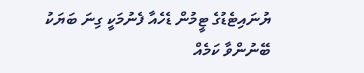ޔުނައިޓެޑުގެ ޓީމުން ޑެހެއާ ފެނުމަކީ ގިނަ ބަޔަކު ބޭނުންވާ ކަމެއް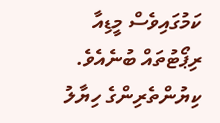ކަމުގައިވެސް މީޑިއާ ރިޕޯޓުތައް ބުނެއެވެ.
ކިޔުންތެރިންގެ ހިޔާލު